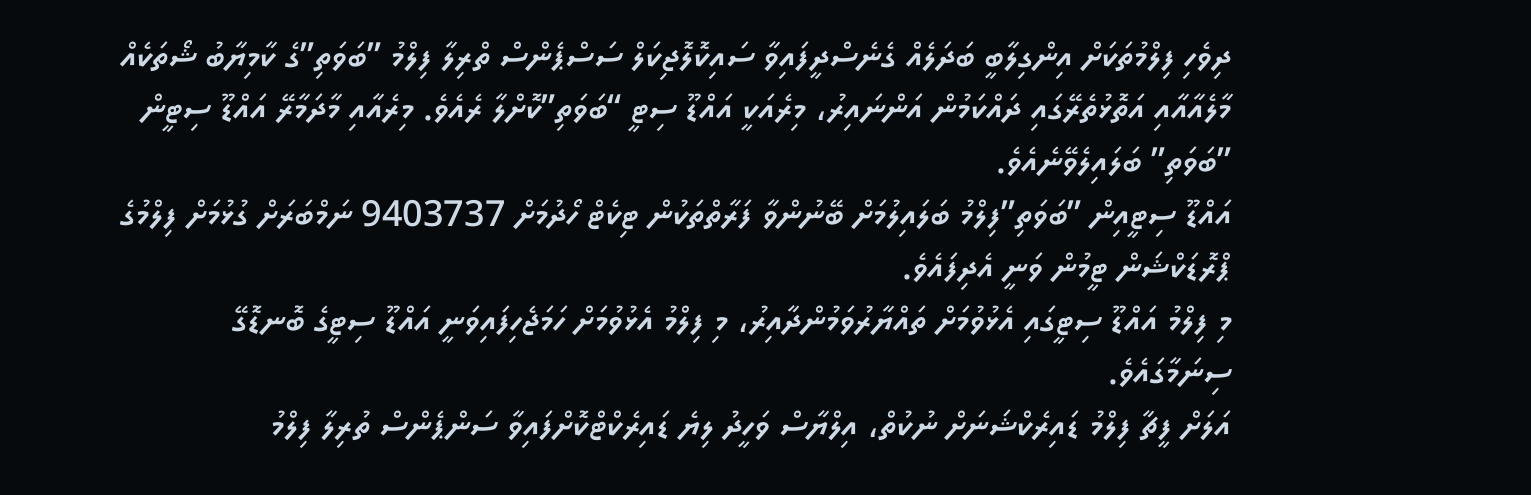ދިވެހި ފިލްމުތަކަށް އިންގިލާބީ ބަދަލެއް ގެނެސްދީފައިވާ ސައިކޮލޮޖިކަލް ސަސްޕެންސް ތްރިލާ ފިލްމު ”ބަވަތި”ގެ ކާމިޔާބު ޝޯތަކެއް މާލެއާއާއި އަތޮޅުތެރޭގައި ދައްކަމުން އަންނައިރު، މިރެއަކީ އައްޑޫ ސިޓީ “ބަވަތި”ކޮށްލާ ރެއެވެ. މިރެއާއި މާދަމާރޭ އައްޑޫ ސިޓީން ”ބަވަތި” ބަލައިލެވޭނެއެވެ.
އައްޑޫ ސިޓީއިން ”ބަވަތި”ފިލްމު ބަލައިލުމަށް ބޭނުންވާ ފަރާތްތަކުން ޓިކެޓް ހޯދުމަށް 9403737 ނަމްބަރަށް ގުޅުމަށް ފިލްމުގެ ޕްރޮޑަކްޝަން ޓީމުން ވަނީ އެދިފައެވެ.
މި ފިލްމު އައްޑޫ ސިޓީގައި އެޅުވުމަށް ތައްޔާރުވަމުންދާއިރު، މި ފިލްމު އެޅުވުމަށް ހަމަޖެހިފައިވަނީ އައްޑޫ ސިޓީގެ ބޮނޑޮގޭ ސިނަމާގައެވެ.
އަލަށް ފީޗާ ފިލްމު ޑައިރެކްޝަނަށް ނުކުތް، އިލްޔާސް ވަހީދު ލިޔެ ޑައިރެކްޓްކޮށްފައިވާ ސަންޕެންސް ތުރިލާ ފިލްމު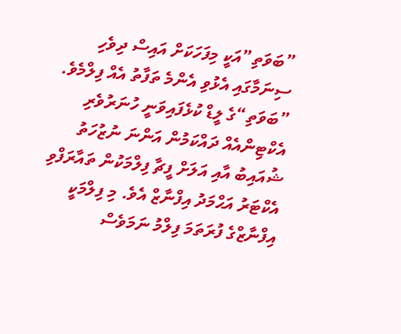”ބަވަތި”އަކީ މިފަހަކަށް އައިސް ދިވެހި ސިނަމާގައި އެޅުވި އެންމެ ތަފާތު އެއް ފިލްމެވެ. ”ބަވަތި“ގެ ލީޑް ކުޅެފައިވަނީ ހުނަރުވެރި އެކްޓިންއެއް ދައްކަމުން އަންނަ ނުޒުހަތު ޝުއައިބު އާއި އަލަށް ފީޗާ ފިލްމަކުން ތައާރަފްވި އެކްޓަރު އަޙްމަދު އިފްނާޒް އެވެ. މި ފިލްމަކީ އިފްނާޒްގެ ފުރަތަމަ ފިލްމު ނަމަވެސް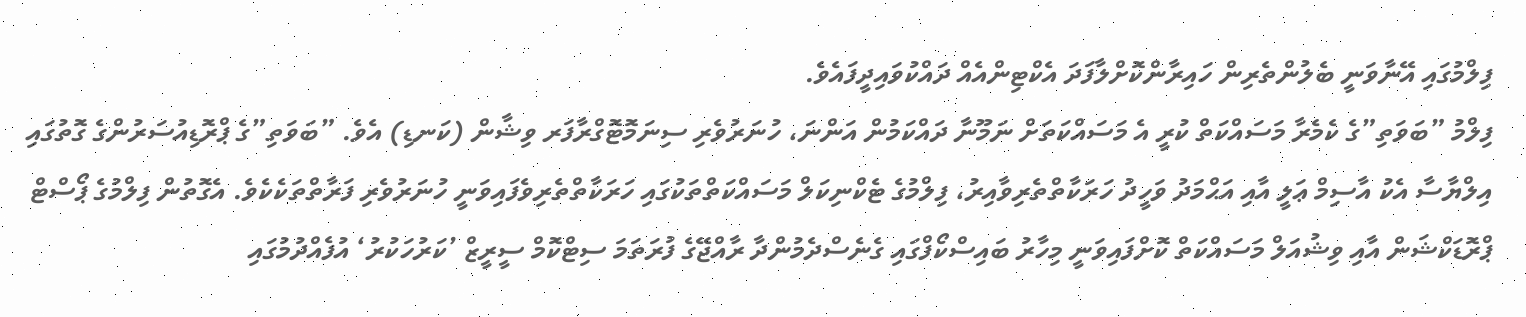ފިލްމުގައި އޭނާވަނީ ބެލުންތެރިން ހައިރާންކޮށްލާފަދަ އެކްޓިންއެއް ދައްކުވައިދީފައެވެ.
ފިލްމު ”ބަވަތި”ގެ ކެމެރާ މަސައްކަތް ކުރީ އެ މަސައްކަތަށް ނަމޫނާ ދައްކަމުން އަންނަ، ހުނަރުވެރި ސިނަމޮޓޮގްރާފަރ ވިޝާން (ކަނޑި) އެވެ. ”ބަވަތި”ގެ ޕްރޮޑިއުސަރުންގެ ގޮތުގައި އިލްޔާސާ އެކު އާސިމް ޢަލީ އާއި އަޙްމަދު ވަހީދު ހަރަކާތްތެރިވާއިރު، ފިލްމުގެ ޓެކްނިކަލް މަސައްކަތްތަކުގައި ހަރަކާތްތެރިވެފައިވަނީ ހުނަރުވެރި ފަރާތްތަކެކެވެ. އެގޮތުން ފިލްމުގެ ޕޯސްޓް ޕްރޮޑަކްޝަން އާއި ވިޝުއަލް މަސައްކަތް ކޮށްފައިވަނީ މިހާރު ބައިސްކޯފްގައި ގެނެސްދެމުންދާ ރާއްޖޭގެ ފުރަތަމަ ސިޓްކޮމް ސީރީޒް ’ކަރުހަކުރު‘ އުފެއްދުމުގައި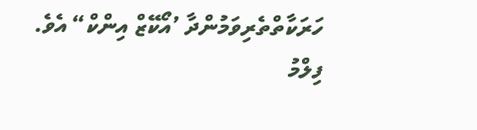ހަރަކާތްތެރިވަމުންދާ ’އޯކޭޒް އިންކް“ އެވެ.
ފިލްމު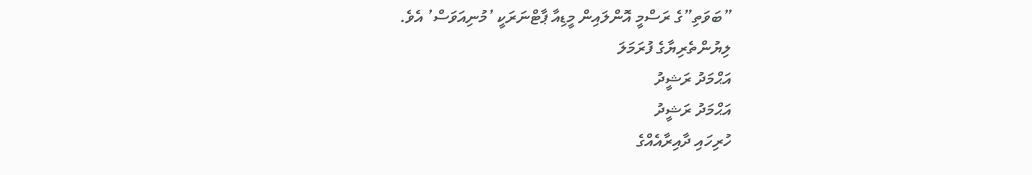”ބަވަތި”ގެ ރަސްމީ އޮންލައިން މީޑިއާ ޕާޓްނަރަކީ ’މުނިއަވަސް’ އެވެ.
ލިޔުންތެރިޔާގެ ފުރަމަލަ
އަޙްމަދު ރަޝީދު
އަޙްމަދު ރަޝީދު
ހުރިހައި ދާއިރާއެއްގެ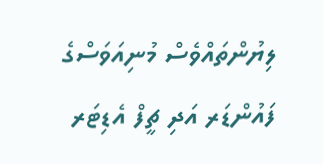ލިޔުންތައްވެސް މުނިއަވަސްގެ ފައުންޑަރ އަދި ޗީފް އެޑިޓަރ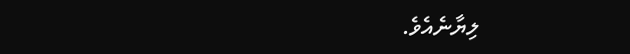ލިޔާނެއެވެ.